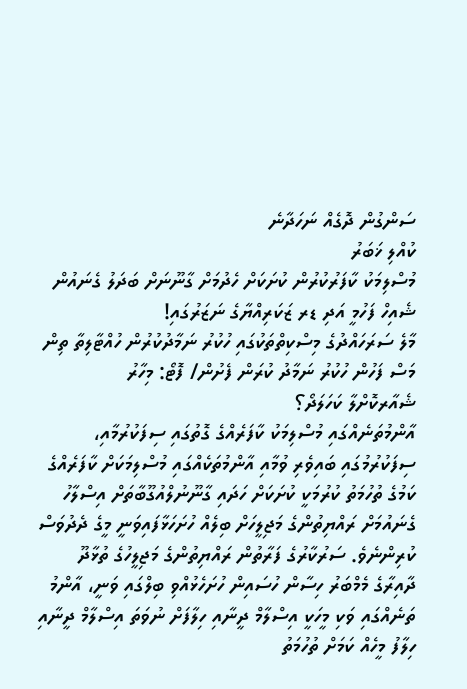ސަންގުން ދޮގެއް ނަހަދާނެ
ކުއްލި ޚަބަރު
މުސްލިމަކު ކާފަރުކުރުން ކުށަކަށް ހެދުމަށް ގާނޫނަށް ބަދަލު ގެނައުން ޝެއިހް ފަހުމީ އަދި ޑރ ޒަކަރިއްޔާގެ ނަޒަރުގައި!
މާލެ ސަރަހައްދުގެ މިސްކިތްތަކުގައި ހުކުރު ނަމާދުކުރުން ހުއްޓާލިތާ ތިން މަސް ފަހުން ހުކުރު ނަމާދު ކުރަން ފެށުން/ ފޮޓޯ: މިހާރު
ޝެއާރކޮށްލާ ކަހަލަދޯ؟
އާންމުތަނެއްގައި މުސްލިމަކު ކާފަރެއްގެ ގޮތުގައި ސިފަކުރުމާއި، ސިފަކުރުމުގައި ބައިވެރި ވުމާއި އާންމުތަކެއްގައި މުސްލިމަކަށް ކާފަރެއްގެ ކަމުގެ ތުހުމަތު ކުރުމަކީ ކުށަކަށް ހަދައި ގާނޫނުލްއުގޫބާތަށް އިސްލާހު ގެނައުމަށް ރައްޔިތުންގެ މަޖިލީހަށް ބިލެއް ހުށަހަޅާފައިވަނީ މީގެ ދެދުވަސް ކުރިންނެވެ. ސަރުކާރުގެ ފަރާތުން ރައްޔިތުންގެ މަޖިލީހުގެ ތުޅާދޫ ދާއިރާގެ މެމްބަރު ހިސާން ހުސައިން ހުށަހެޅުއްވި ބިލްގައި ވަނީ، އާންމު ތަނެއްގައި ވަކި މީހަކީ އިސްލާމް ދީނާއި ހިލާފަށް ނުވަތަ އިސްލާމް ދީނާއި ހިލާފު މީހެއް ކަމަށް ތުހުމަތު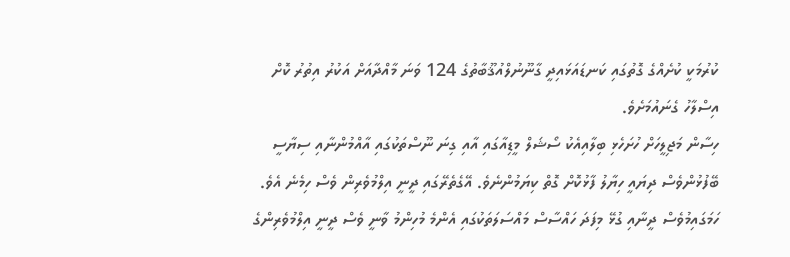ކުރުމަކީ ކުށެއްގެ ގޮތުގައި ކަނޑައަޅައިދީ ގާނޫނުލްއުޤޫބާތުގެ 124 ވަނަ މާއްދާއަށް އަކުރު އިތުރު ކޮށް އިސްލާހު ގެނައުމަށެވެ.
ހިސާން މަޖިލީހަށް ހުށަހެޅި ބިލާއިއެކު ސޯޝަލް މީޑިއާގައި އާއި ގިނަ ނޫސްތަކުގައި އާއްމުންނާއި ސިޔާސީ ބޭފުޅުންވެސް ދިޔައީ ހިޔާލު ފާޅުކޮށް ގޮތް ކިޔަމުންނެވެ. އޭގެތެރޭގައި ދީނީ އިލްމުވެރިން ވެސް ހިމެނެ އެވެ. ހަމަގައިމުވެސް ދީނާއި ގުޅޭ މިފަދަ ހައްސާސް މައްސަލަތަކުގައި އެންމެ މުހިންމު ވާނީ ވެސް ދީނީ އިލްމުވެރިންގެ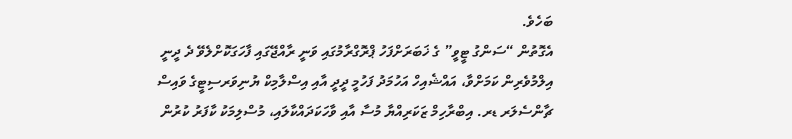ބަހެވެ.
އެގޮތުން “ސަންގު ޓީވީ” ގެ ޚަބަރަށްފަހު ޕްރޮގްރާމުގައި ވަނީ ރާއްޖޭގައި ފާހަގަކޮށްލެވޭ ދެ ދީނީ އިލްމުވެރިން ކަމަށްވާ، އައްޝެއިހް އަހުމަދު ފަހުމީ ދީދީ އާއި އިސްލާމިކް ޔުނިވަރސިޓީގެ ވައިސް ޗާންސެލަރ ޑރ. އިބްރާހިމް ޒަކަރިއްޔާ މުސާ އާއި ވާހަކަދައްކާލައި، މުސްލިމަކު ކާފަރު ކުރުން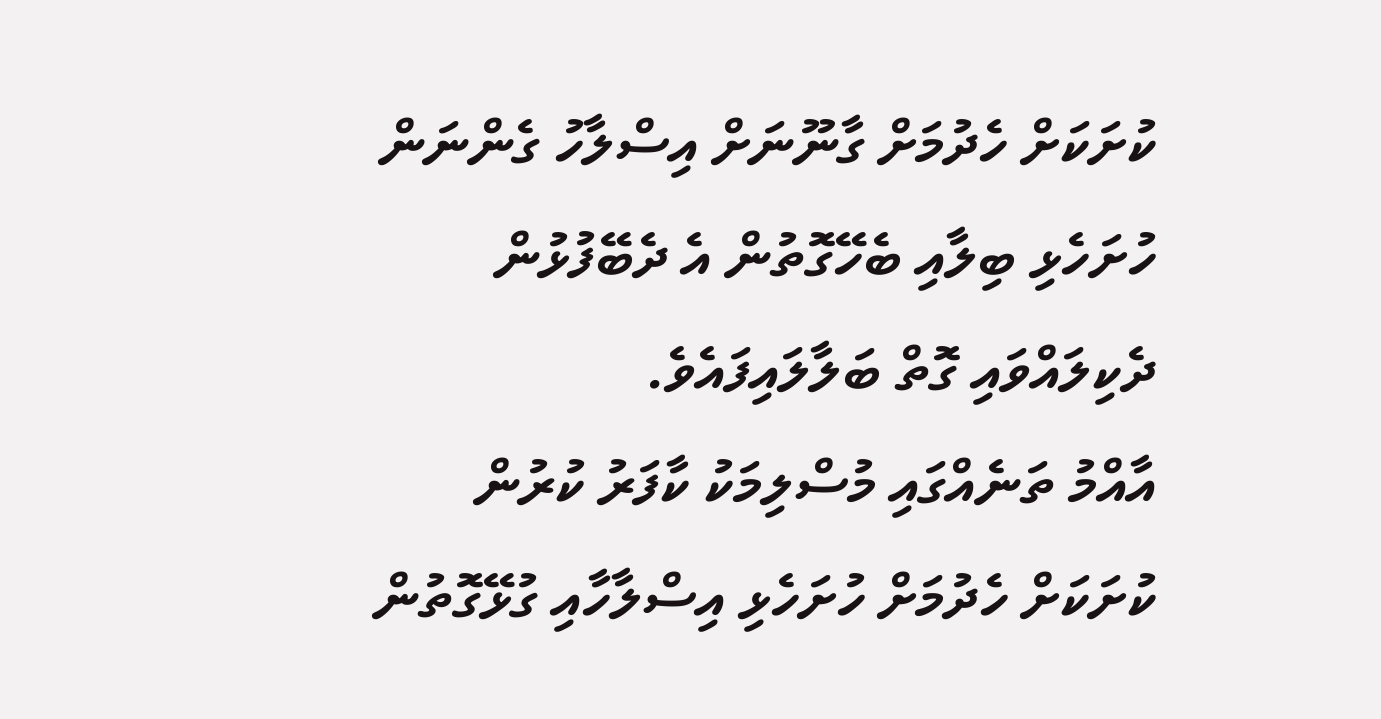ކުށަކަށް ހެދުމަށް ގާނޫނަށް އިސްލާހު ގެންނަން ހުށަހެޅި ބިލާއި ބެހޭގޮތުން އެ ދެބޭފުޅުން ދެކިލައްވައި ގޮތް ބަލާލައިފައެވެ.
އާއްމު ތަނެއްގައި މުސްލިމަކު ކާފަރު ކުރުން ކުށަކަށް ހެދުމަށް ހުށަހެޅި އިސްލާހާއި ގުޅޭގޮތުން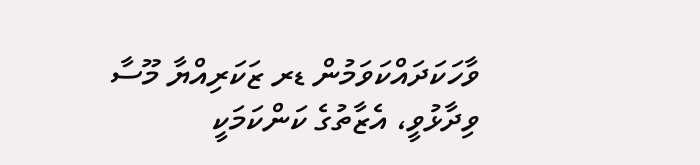ވާހަކަދައްކަވަމުން ޑރ ޒަކަރިއްޔާ މޫސާ ވިދާޅުވީ، އެޒާތުގެ ކަންކަމަކީ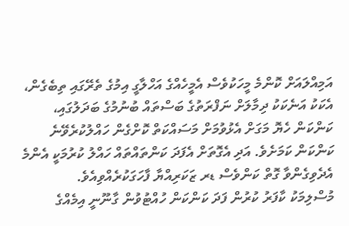އަމިއްލައަށް ކޮންމެ މީހަކުވެސް އެމީހެއްގެ އަހްލާގީ އިމުގެ ތެރޭގައި ތިބެގެން، އެކަކު އަނެކަކު ދިމާލަށް ނަފްރަތުގެ ބަސްތައް ބުނުމުގެ ބަދަލުގައި، ކަންކަން ހެޔޮ މަގަށް އެޅުވުމަށް މަސައްކަތް ކޮށްގެން ހައްލުކުރެވޭނެ ކަންކަން ކަމަށެވެ. އަދި އެގޮތަށް އެފަދަ ކަންތައްތައް ހައްލު ކުރުމަކީ އެންމެ އެދެވިގެންވާ ގޮތް ކަންވެސް ޑރ ޒަކަރިއްޔާ ފާހަގަކުރެއްވިއެވެ.
މުސްލިމަކު ކާފަރު ކުރުން ފަދަ ކަންކަން ހުއްޓުވުން ގާނޫނީ އިމެއްގެ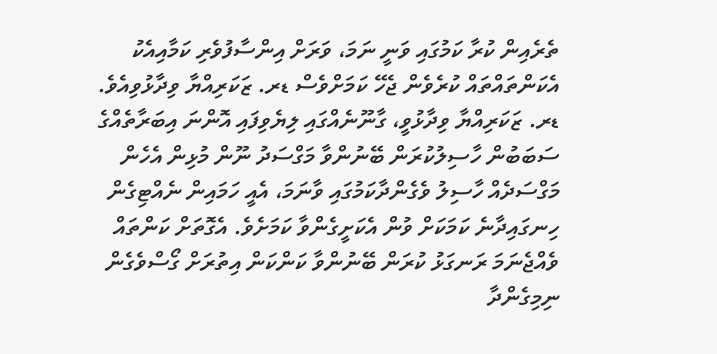ތެރެއިން ކުރާ ކަމުގައި ވަނީ ނަމަ، ވަރަށް އިންސާފުވެރި ކަމާއިއެކު އެކަންތައްތައް ކުރެވެން ޖެހޭ ކަމަށްވެސް ޑރ. ޒަކަރިއްޔާ ވިދާޅުވިއެވެ.
ޑރ. ޒަކަރިއްޔާ ވިދާޅުވީ، ގާނޫނެއްގައި ލިޔެވިފައި އޮންނަ އިބަރާތެއްގެ ސަބަބުން ހާސިލުކުރަން ބޭނުންވާ މަގްސަދު ނޫން މުޅިން އެހެން މަގްސަދެއް ހާސިލު ވެގެންދާކަމުގައި ވާނަމަ، އެއީ ހަމައިން ނެއްޓިގެން ހިނގައިދާނެ ކަމަކަށް ވުން އެކަށީގެންވާ ކަމަށެވެ. އެގޮތަށް ކަންތައް ވެއްޖެނަމަ ރަނގަޅު ކުރަން ބޭނުންވާ ކަންކަން އިތުރަށް ގޯސްވެގެން ނިމިގެންދާ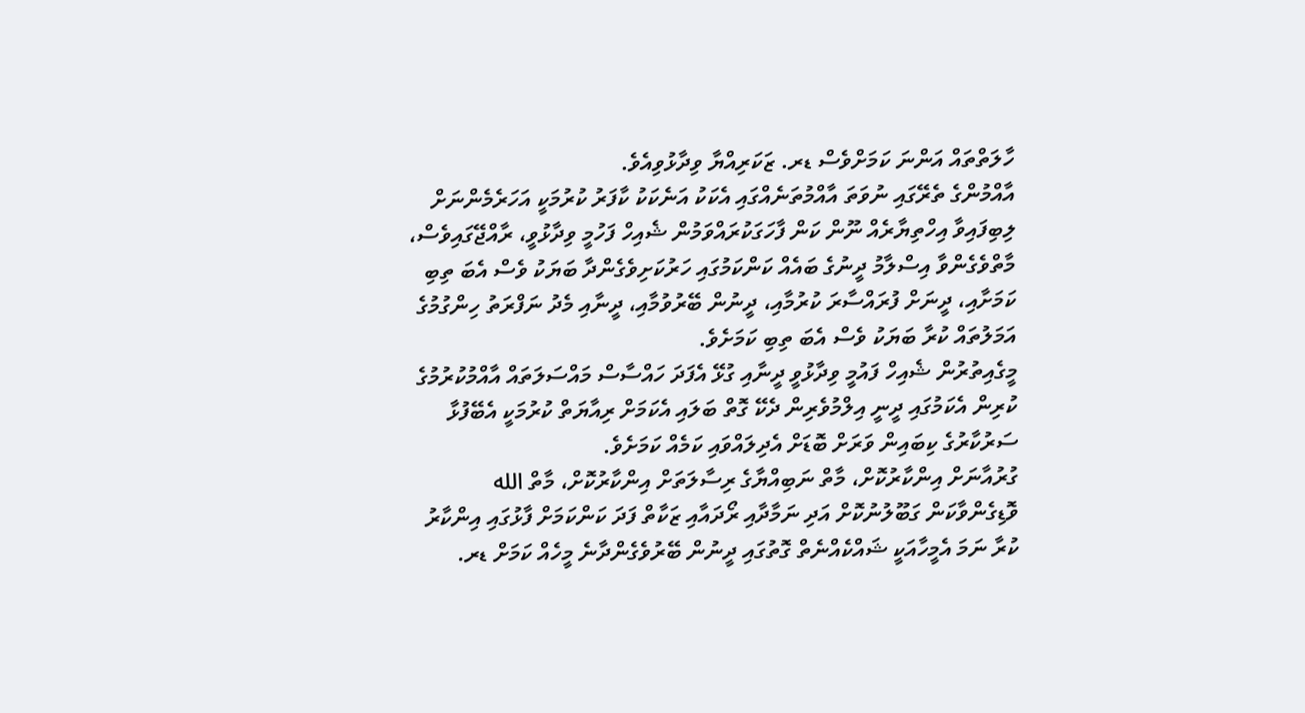ހާލަތްތައް އަންނަ ކަމަށްވެސް ޑރ. ޒަކަރިއްޔާ ވިދާޅުވިއެވެ.
އާއްމުންގެ ތެރޭގައި ނުވަތަ އާއްމުތަނެއްގައި އެކަކު އަނެކަކު ކާފަރު ކުރުމަކީ އަހަރެމެންނަށް ލިބިފައިވާ އިހްތިޔާރެއް ނޫން ކަން ފާހަގަކުރައްވަމުން ޝެއިހް ފަހުމީ ވިދާޅުވީ، ރާއްޖޭގައިވެސް، މާތްވެގެންވާ އިސްލާމު ދީނުގެ ބައެއް ކަންކަމުގައި ހަރުކަށިވެގެންދާ ބަޔަކު ވެސް އެބަ ތިބި ކަމަށާއި، ދީނަށް ފުރައްސާރަ ކުރުމާއި، ދީނުން ބޭރުވުމާއި، ދީނާއި މެދު ނަފްރަތު ހިންގުމުގެ އަމަލުތައް ކުރާ ބަޔަކު ވެސް އެބަ ތިބި ކަމަށެވެ.
މީގެއިތުރުން ޝެއިހް ފައުމީ ވިދާޅުވީ ދީނާއި ގުޅޭ އެފަދަ ހައްސާސް މައްސަލަތައް އާއްމުކުރުމުގެ ކުރިން އެކަމުގައި ދީނީ އިލްމުވެރިން ދެކޭ ގޮތް ބަލައި އެކަމަށް ރިއާޔަތް ކުރުމަކީ އެބޭފުޅާ ސަރުކާރުގެ ކިބައިން ވަރަށް ބޮޑަށް އެދިލައްވައި ކަމެއް ކަމަށެވެ.
ގުރުއާނަށް އިންކާރުކޮށް، މާތް ނަބިއްޔާގެ ރިސާލަތަށް އިންކާރުކޮށް، މާތް الله ވޮޑިގެންވާކަން ގަބޫލުނުކޮށް އަދި ނަމާދާއި ރޯދައާއި ޒަކާތް ފަދަ ކަންކަމަށް ފާޅުގައި އިންކާރު ކުރާ ނަމަ އެމީހާއަކީ ޝައްކެއްނެތް ގޮތުގައި ދީނުން ބޭރުވެގެންދާނެ މީހެއް ކަމަށް ޑރ.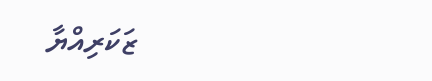ޒަކަރިއްޔާ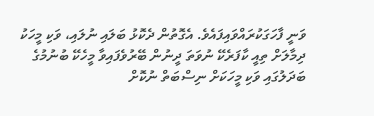ވަނީ ފާހަގަކުރައްވައިފައެވެ. އެގޮތުން ދެކޮޅު ބަލައި ނުލައި، ވަކި މީހަކު ދިމާލަށް ތިއީ ކާފަރެކޭ ނުވަތަ ދީނުން ބޭރުވެފައިވާ މީހެކޭ ބުނުމުގެ ބަދަލުގައި ވަކި މީހަކަށް ނިސްބަތް ނުކޮށް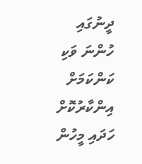ދީނުގައި ހުންނަ ވަކި ކަންކަމަށް އިންކާރުކޮށް ހަދައި މީހުން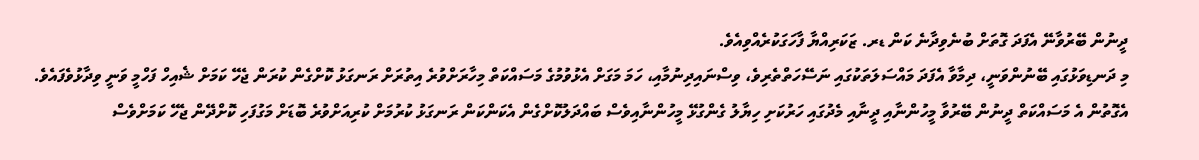ދީނުން ބޭރުވާނޭ އެފަދަ ގޮތަށް ބުނެވިދާނެ ކަން ޑރ. ޒަކަރިއްޔާ ފާހަގަކުރެއްވިއެވެ.
މި ދަނޑިވަޅުގައި ބޭނުންވަނީ، ދިމާވާ އެފަދަ މައްސަލަތަކުގައި ނަސޭހަތްތެރިވެ، ވިސްނައިދިނުމާއި، ހަމަ މަގަށް އެޅުވުމުގެ މަސައްކަތް މިހާރަށްވުރެ އިތުރަށް ރަނގަޅު ކޮށްގެން ކުރަން ޖެހޭ ކަމަށް ޝެއިހް ފަހްމީ ވަނީ ވިދާޅުވެފައެވެ.
އެގޮތުން އެ މަސައްކަތް ދީނުން ބޭރުވާ މީހުންނާއި ދީނާއި މެދުގައި ހަރުކަށި ހިޔާލު ގެންގުޅޭ މީހުންނާއިވެސް ބައްދަލުކޮށްގެން އެކަންކަން ރަނގަޅު ކުރުމަށް ކުރިއަށްވުރެ ބޮޑަށް މަގުފަހި ކޮށްދޭން ޖެހޭ ކަމަށްވެސް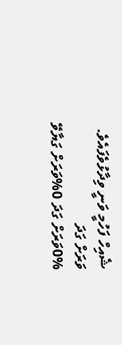ޝެއިހް ފަހުމީ ވަނީ ވިދާޅުވެފައެވެ.
ވަރަށް ގަދަ
0%ވަރަށް ގަދަ 0%ވަރަށް ގަޔާވޭ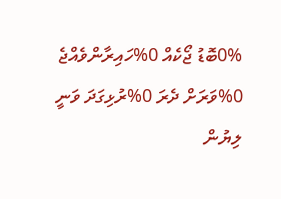0%ބޮޑު ޖޯކެއް 0%ހައިރާންވެއްޖެ 0%ވަރަށް ދެރަ 0%ރުޅިގަދަ ވަނީ
ލިޔުން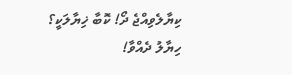ކިޔާލެވިއްޖެ ދޯ! ކޮބާ ޚިޔާލަކީ؟
ހިޔާލު ދެއްވާ!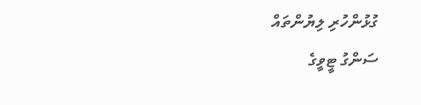ގުޅުންހުރި ލިޔުންތައް
ސަންގު ޓީވީގެ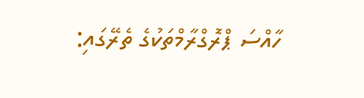ހާއްސަ ޕްރޮގްރާމްތަކުގެ ތެރޭގައި: